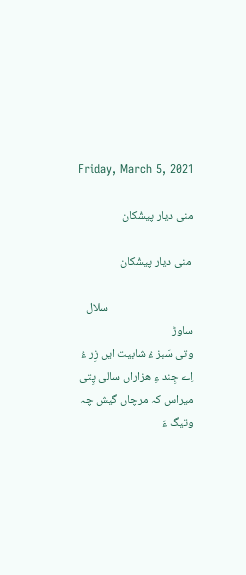Friday, March 5, 2021

منی دیار پیشُکان

 منی دیار پیشُکان

                                سلال ساوڑ
وتی سَبز ءُ شابیت ایں زِر ءُ اِے جِند ءِ هزاراں سالی پِتی میراس کہ مرچاں گیش چہ وتیگ ءَ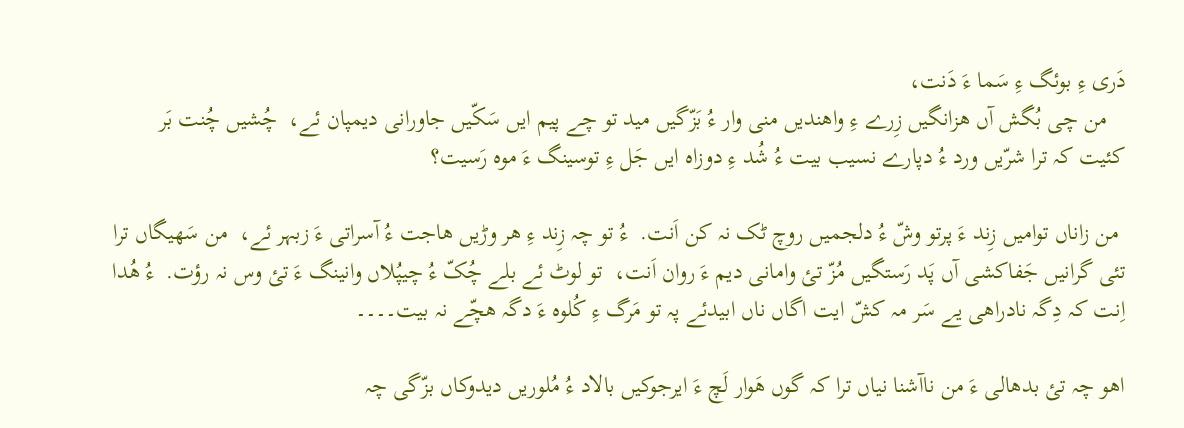دَری ءِ بوئگ ءِ سَما ءَ دَنت،
   من چی بُگش آں هزانگیں زِرے ءِ واهندیں منی وار ءُ بَزّگیں مید تو چے پیم ایں سَکّیں جاورانی دیمپان ئے،  چُشیں چُنت بَر کئیت کہ ترا شرّیں ورد ءُ دپارے نسیب بیت ءُ شُد ءِ دوزاه ایں جَل ءِ توسینگ ءَ موه رَسیت؟

 من زاناں توامیں زِند ءَ پرتو وشّ ءُ دلجمیں روچ ٹک نہ کن اَنت.  ءُ تو چہ زِند ءِ هر وڑیں هاجت ءُ آسراتی ءَ زبہر ئے،  من سَهیگاں ترا تئی گرانیں جَفاکشی آں پَد رَستگیں مُزّ تئ وامانی دیم ءَ روان اَنت،  تو لوٹ ئے بلے چُکّ ءُ چیپُلاں وانینگ ءَ تئ وس نہ رؤت.  ءُ هُدا اِنت کہ دِگہ نادراهی یے سَر مہ کشّ ایت اگاں ناں ابیدئے پہ تو مَرگ ءِ کُلوه ءَ دگہ هچّے نہ بیت۔۔۔۔

اهو چہ تئ بدهالی ءَ من ناآشنا نیاں ترا کہ گوں هَوار لَچ ءَ ایرجوکیں بالاد ءُ مُلوریں دیدوکاں بزّگی چہ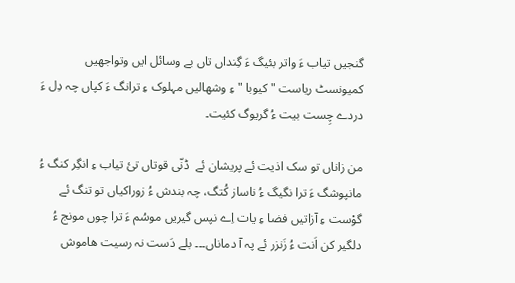گنجیں تیاب ءَ واتر بئیگ ءَ گِنداں تاں بے وسائل ایں وتواجهیں کمیونسٹ ریاست " کیوبا " ءِ وشهالیں مہلوک ءِ ترانگ ءَ کپاں چہ دِل ءَ دردے چِست بیت ءُ گریوگ کئیت۔

من زاناں تو سک اذیت ئے پریشان ئے  ڈنّی قوتاں تئ تیاب ءِ انگِر کنگ ءُ مانپوشگ ءَ ترا نگیگ ءُ ناساز کُتگ، چہ بندش ءُ زوراکیاں تو تنگ ئے  گوْست ءِ آزاتیں فضا ءِ یات اِے نپس گیریں موسُم ءَ ترا چوں مونج ءُ دلگیر کن اَنت ءُ زَنزر ئے پہ آ دماناں۔۔۔ بلے دَست نہ رسیت هاموش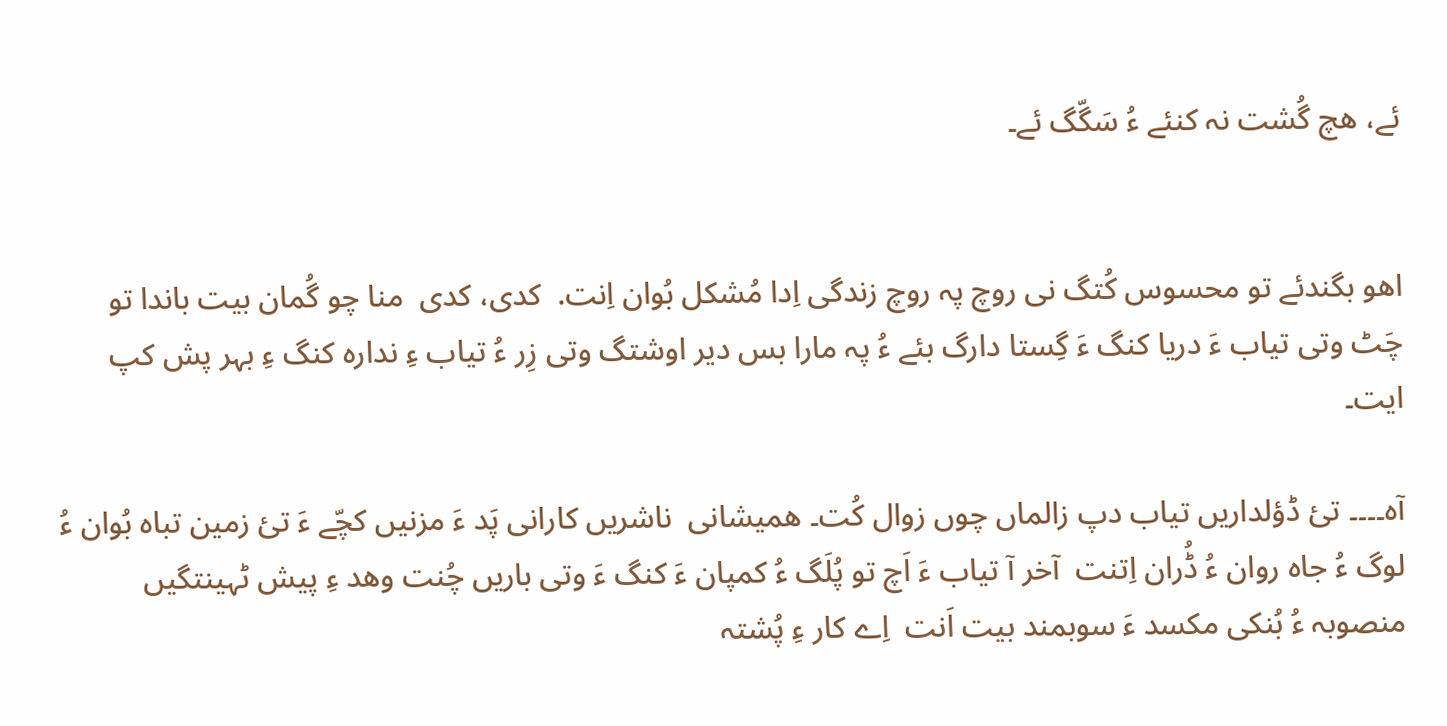ئے، هچ گُشت نہ کنئے ءُ سَگّگ ئے۔


اهو بگندئے تو محسوس کُتگ نی روچ پہ روچ زندگی اِدا مُشکل بُوان اِنت.  کدی، کدی  منا چو گُمان بیت باندا تو چَٹ وتی تیاب ءَ دریا کنگ ءَ گِستا دارگ بئے ءُ پہ مارا بس دیر اوشتگ وتی زِر ءُ تیاب ءِ نداره کنگ ءِ بہر پش کپ ایت۔

آه۔۔۔۔ تئ ڈؤلداریں تیاب دپ زالماں چوں زوال کُت۔ همیشانی  ناشریں کارانی پَد ءَ مزنیں کچّے ءَ تئ زمین تباه بُوان ءُ لوگ ءُ جاه روان ءُ ڈُران اِتنت  آخر آ تیاب ءَ اَچ تو پُلَگ ءُ کمپان ءَ کنگ ءَ وتی باریں چُنت وهد ءِ پیش ٹہینتگیں منصوبہ ءُ بُنکی مکسد ءَ سوبمند بیت اَنت  اِے کار ءِ پُشتہ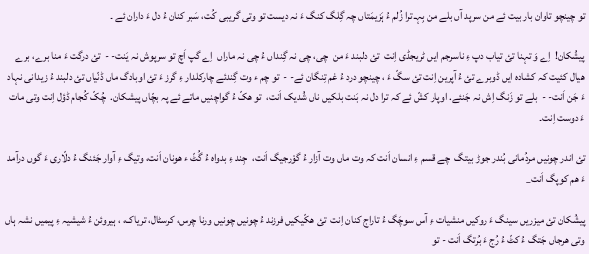تو چینچو تاوان بار بیت ئے من سرپد آں بلے من بِہـ ترا زُلم ءُ ہَزیمَتاں چہ گِلگ کنگ ءَ نہ دیست تو وتی گریبی کُت، سَبر کنان ءُ دل ءَ داران ئے ۔

پیشُکان!  اِے وَ تہنا تئ تیاب دپ ءِ ناسرجم ایں ٹریجڈی اِنت  تئ دلبند ءَ من  چی، چی نہ گِنداں ءُ چی نہ ماراں  اِے گپ اَچ تو سرپوش نہ یَنت- -  تئ درگت ءَ منا برے، برے  هیال کئیت کہ کشاده ایں ڈوبرے تئ ءُ آپرین اِنت تئ سگّ ءَ ، چینچو درد ءُ غم تِنگان ئے- -  تو چم ء وت گِندئے چارکلدار ءِ گرز ءَ تئ اوبادگ ماں ڈنّیاں تئ دلبند ءُ زیدانی نہاد ءَ جَن اَنت- -  بلے تو زَنگ اِش نہ جَنئے. اوپار کشّ ئے کہ ترا دل نہ بَنت بلکیں ناں شُدیک اَنت،  تو هکّ ءُ گواچنیں ماتے ئے پہ بچّاں پیشکان.  چُکّ کُجام ڈؤل اِنت وتی مات ءَ دوست اِنت۔

تئ اندر چونیں مردُمانی بُندر جوڑ بیتگ  چے قسم ءِ انسان اَنت کہ وت ماں وت آزار ءُ گوْرجیگ اَنت،  جِند ءِ بدواه ءُ گُٹّ ء هونان اَنت، وتیگ ءِ آوار جَئنگ ءُ دلّاری ءَ گوں درآمد ءَ هم کوپگ اَنت_

پیشُکان تئ میزریں سینگ ءَ روکیں منشیات ءِ آس سوچَگ ءُ تاراج کنان اِنت  تئ هکّیکیں فرزند ءُ چونیں چونیں ورنا چرس، کرسٹال، تریاک، ، ہیروئن ءُ شیشیہ ءِ پیمیں نشہ ہاں وتی هرجاں جَتگ ءُ کٹّ ءُ رُج ءَ بُرتگ اَنت - تو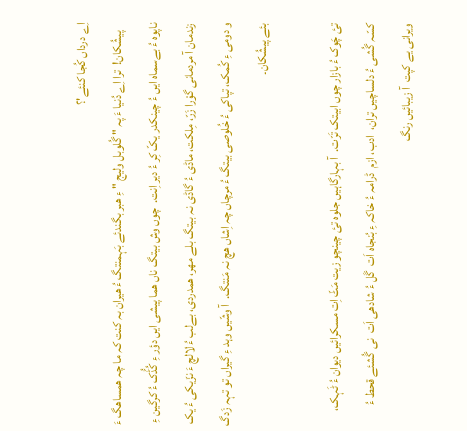اِے درداں کُجا کنئے'؟
   پیشُکان!  ترا اِے دُنیا ءَ پہ " گُلوبل ولیج " ءِ هبر بگندئے بَہمنتگ ءُ هیران بہ کنت کہ ما چہ همساهگ ءَ ناپوه ءُ بےسماه ایں ءُ چینکدر ‌یکّ کِر ءُ دیر اِنت.  چوں وش بیتگ ناں هما پیشی ایں دؤر ءِ کُڈُّک ءُ کرگین ءِ زندمان آ مردمانی گوْرا زَرّ، مِلکت، ماڈی ءُ گاڈی نہ بیتگ بلے مهر، همدردی، بےلب ءُ لالچ ءَ نزّیکی ءُ یک و دومی ءِ کُمک، تپاکی ءُ خُلوصی بیتگ ءُ مرچاں چہ اِشاں هچ نہ مَنتگ.  آ وشّیں وہد ءِ گیراں تو تہہ زَدگ بئے پیشُکان۔

تئ چَوک ءُ بازار چوں ابیتک تَرّت.  آ بہارگاہیں جلوه تئ چینچو زیت مَٹّ اِت مسکرائیں دیوان ءُ ٹَہک، کسّہ گُشی ءُ دلساچیں تران،  ادب، ازم  ڈرامہ ءُ خاکہ ءِ بُنجاه اَت  گَل ءُ شادهی اَت  نی گُشئے قحط ءُ ویرانی یے کپت  آ زیبائیں رنگ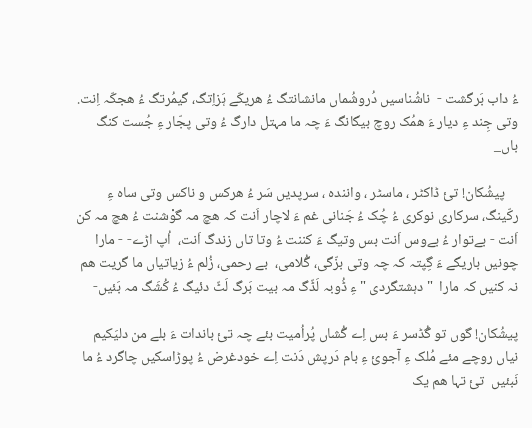ءُ داب بَرگشت -  ناشُناسیں دُروشُماں مانشانتگ ءُ هریکّے ہَزاِتگ، گیمُرتگ ءُ هجکّہ اِنت.  وتی جِند ءِ دیار ءَ همُک روچ بیگانگ ءَ چہ ما مہتل دارگ ءُ وتی پجّار ءِ جُست کنگ باں_

    پیشُکان! تئ ڈاکٹر ، ماسٹر ، واننده ، سرپدیں سَر ءُ هرکس و ناکس وتی ساه ءِ رکّینگ، سرکاری نوکری ءُ چُک ءُ جَنانی غم ءَ لاچار اَنت کہ هچ مہ گوْشنت ءُ هچ مہ کن اَنت - بےتوار ءُ بےوس اَنت بس وتیگ ءَ کننت ءُ وتا تاں زندگ اَنت،  اُپ اڑے- - مارا چونیں باریگے ءَ گِپتہ کہ چہ وتی بزّگی، گُلامی،  بے رحمی، زُلم ءُ زیاتیاں ما گریت هم نہ کنیں کہ مارا  " دہشتگردی " ءِ ڈُوبہ لَڈّگ مہ بیت بَرگ لَٹّ دئیگ ءُ کُشَگ مہ بَئیں-

پیشُکان! گوں تو گُڈسر ءَ بس اِے گُشاں پُراُمیت بئے چہ تئ باندات ءَ بلے من دلیَکیم نیاں روچے مئے مُلک ءِ آجوئ ءِ بام دَرپش دَنت اِے خودغرض ءُ پوڑاسکیں چاگرد ءُ ما نَبئیں  تئ تہا هم یک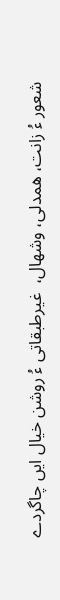شعور ءُ زانت، همدلی، وشهال،  غیرطبقاتی ءُ روشن خیال ایں چاگردے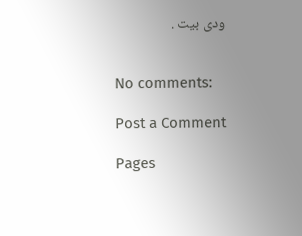ودی بیت .


No comments:

Post a Comment

Pages